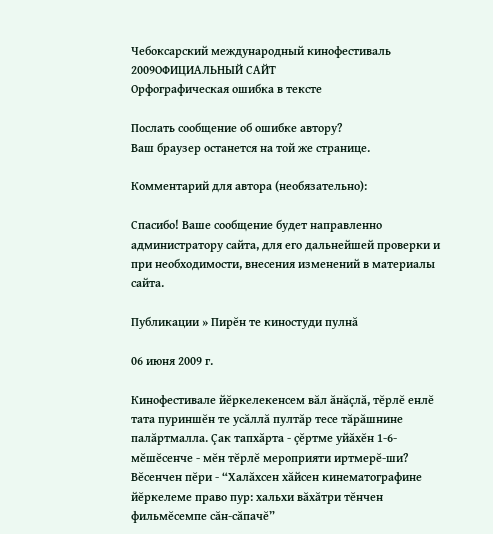Чебоксарский международный кинофестиваль 2009ОФИЦИАЛЬНЫЙ САЙТ
Орфографическая ошибка в тексте

Послать сообщение об ошибке автору?
Ваш браузер останется на той же странице.

Комментарий для автора (необязательно):

Спасибо! Ваше сообщение будет направленно администратору сайта, для его дальнейшей проверки и при необходимости, внесения изменений в материалы сайта.

Публикации » Пирĕн те киностуди пулнă

06 июня 2009 г.

Кинофестивале йĕркелекенсем вăл ăнăçлă, тĕрлĕ енлĕ тата пуриншĕн те усăллă пултăр тесе тăрăшнине палăртмалла. Çак тапхăрта - çĕртме уйăхĕн 1-6-мĕшĕсенче - мĕн тĕрлĕ мероприяти иртмерĕ-ши? Вĕсенчен пĕри - “Халăхсен хăйсен кинематографине йĕркелеме право пур: хальхи вăхăтри тĕнчен фильмĕсемпе сăн-сăпачĕ”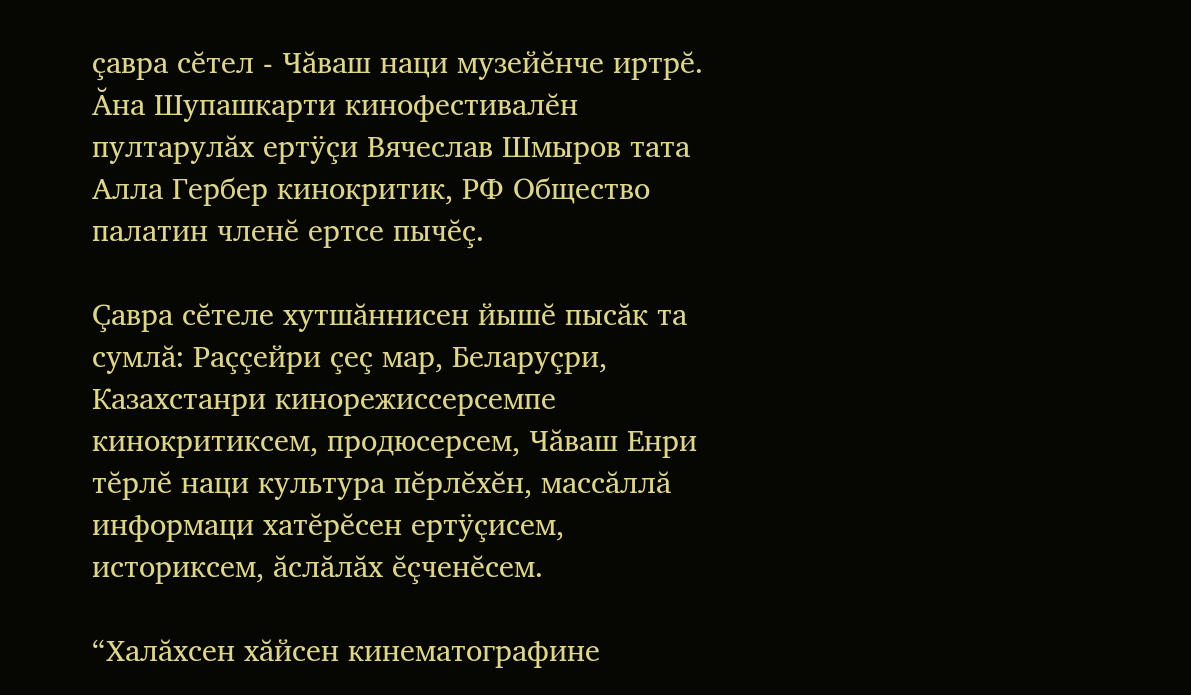çавра сĕтел - Чăваш наци музейĕнче иртрĕ. Ăна Шупашкарти кинофестивалĕн пултарулăх ертÿçи Вячеслав Шмыров тата Алла Гербер кинокритик, РФ Общество палатин членĕ ертсе пычĕç.

Çавра сĕтеле хутшăннисен йышĕ пысăк та сумлă: Раççейри çеç мар, Беларуçри, Казахстанри кинорежиссерсемпе кинокритиксем, продюсерсем, Чăваш Енри тĕрлĕ наци культура пĕрлĕхĕн, массăллă информаци хатĕрĕсен ертÿçисем, историксем, ăслăлăх ĕçченĕсем.

“Халăхсен хăйсен кинематографине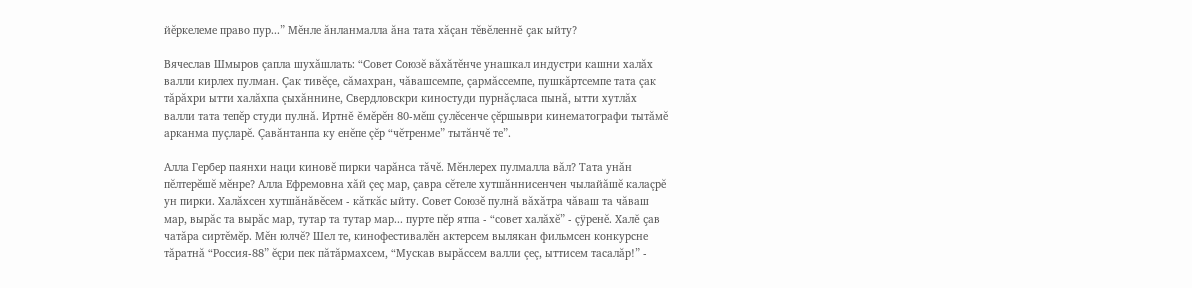йĕркелеме право пур...” Мĕнле ăнланмалла ăна тата хăçан тĕвĕленнĕ çак ыйту?

Вячеслав Шмыров çапла шухăшлать: “Совет Союзĕ вăхăтĕнче унашкал индустри кашни халăх валли кирлех пулман. Çак тивĕçе, сăмахран, чăвашсемпе, çармăссемпе, пушкăртсемпе тата çак тăрăхри ытти халăхпа çыхăннине, Свердловскри киностуди пурнăçласа пынă, ытти хутлăх валли тата тепĕр студи пулнă. Иртнĕ ĕмĕрĕн 80-мĕш çулĕсенче çĕршыври кинематографи тытăмĕ арканма пуçларĕ. Çавăнтанпа ку енĕпе çĕр “чĕтренме” тытăнчĕ те”.

Алла Гербер паянхи наци киновĕ пирки чарăнса тăчĕ. Мĕнлерех пулмалла вăл? Тата унăн пĕлтерĕшĕ мĕнре? Алла Ефремовна хăй çеç мар, çавра сĕтеле хутшăннисенчен чылайăшĕ калаçрĕ ун пирки. Халăхсен хутшăнăвĕсем - кăткăс ыйту. Совет Союзĕ пулнă вăхăтра чăваш та чăваш мар, вырăс та вырăс мар, тутар та тутар мар... пурте пĕр ятпа - “совет халăхĕ” - çÿренĕ. Халĕ çав чатăра сиртĕмĕр. Мĕн юлчĕ? Шел те, кинофестивалĕн актерсем вылякан фильмсен конкурсне тăратнă “Россия-88” ĕçри пек пăтăрмахсем, “Мускав вырăссем валли çеç, ыттисем тасалăр!” -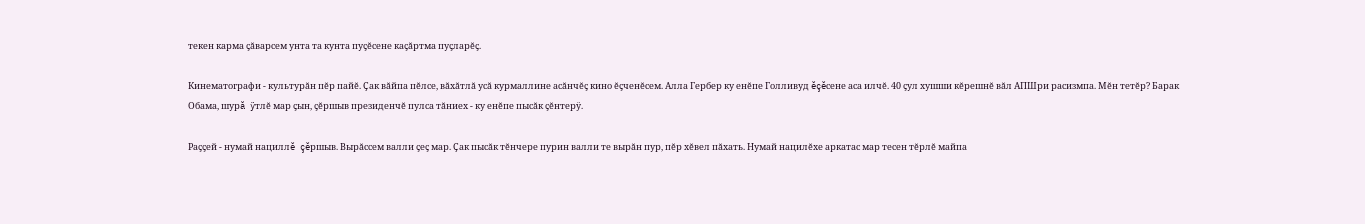текен карма çăварсем унта та кунта пуçĕсене каçăртма пуçларĕç.

Кинематографи - культурăн пĕр пайĕ. Çак вăйпа пĕлсе, вăхăтлă усă курмаллине асăнчĕç кино ĕçченĕсем. Алла Гербер ку енĕпе Голливуд ĕçĕсене аса илчĕ. 40 çул хушши кĕрешнĕ вăл АПШри расизмпа. Мĕн тетĕр? Барак Обама, шурă ÿтлĕ мар çын, çĕршыв президенчĕ пулса тăниех - ку енĕпе пысăк çĕнтерÿ.

Раççей - нумай нациллĕ çĕршыв. Вырăссем валли çеç мар. Çак пысăк тĕнчере пурин валли те вырăн пур, пĕр хĕвел пăхать. Нумай нацилĕхе аркатас мар тесен тĕрлĕ майпа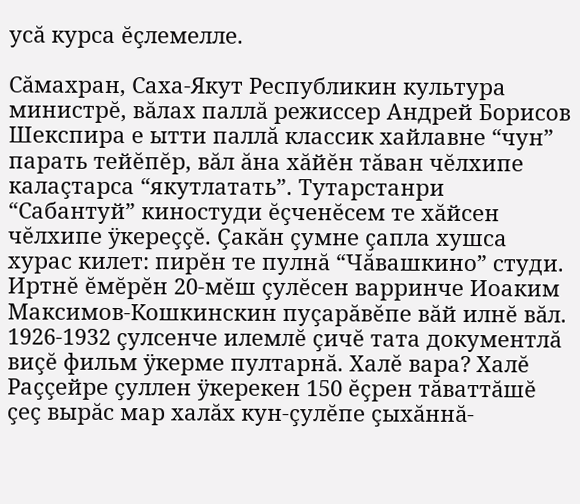усă курса ĕçлемелле.

Сăмахран, Саха-Якут Республикин культура министрĕ, вăлах паллă режиссер Андрей Борисов Шекспира е ытти паллă классик хайлавне “чун” парать тейĕпĕр, вăл ăна хăйĕн тăван чĕлхипе калаçтарса “якутлатать”. Тутарстанри “Сабантуй” киностуди ĕçченĕсем те хăйсен чĕлхипе ÿкереççĕ. Çакăн çумне çапла хушса хурас килет: пирĕн те пулнă “Чăвашкино” студи. Иртнĕ ĕмĕрĕн 20-мĕш çулĕсен варринче Иоаким Максимов-Кошкинскин пуçарăвĕпе вăй илнĕ вăл. 1926-1932 çулсенче илемлĕ çичĕ тата документлă виçĕ фильм ÿкерме пултарнă. Халĕ вара? Халĕ Раççейре çуллен ÿкерекен 150 ĕçрен тăваттăшĕ çеç вырăс мар халăх кун-çулĕпе çыхăннă-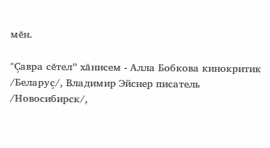мĕн.

“Çавра сĕтел” хăнисем - Алла Бобкова кинокритик /Беларуç/, Владимир Эйснер писатель /Новосибирск/,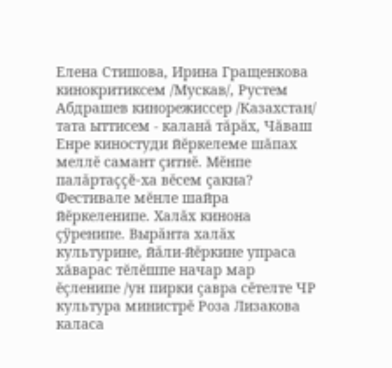Елена Стишова, Ирина Гращенкова кинокритиксем /Мускав/, Рустем Абдрашев кинорежиссер /Казахстан/ тата ыттисем - каланă тăрăх, Чăваш Енре киностуди йĕркелеме шăпах меллĕ самант çитнĕ. Мĕнпе палăртаççĕ-ха вĕсем çакна? Фестивале мĕнле шайра йĕркеленипе. Халăх кинона çÿренипе. Вырăнта халăх культурине, йăли-йĕркине упраса хăварас тĕлĕшпе начар мар ĕçленипе /ун пирки çавра сĕтелте ЧР культура министрĕ Роза Лизакова каласа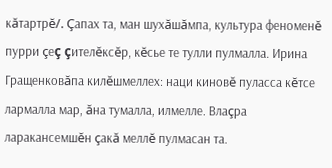кăтартрĕ/. Çапах та, ман шухăшăмпа, культура феноменĕ пурри çеç çителĕксĕр, кĕсье те тулли пулмалла. Ирина Гращенковăпа килĕшмеллех: наци киновĕ пуласса кĕтсе лармалла мар, ăна тумалла, илмелле. Влаçра ларакансемшĕн çакă меллĕ пулмасан та.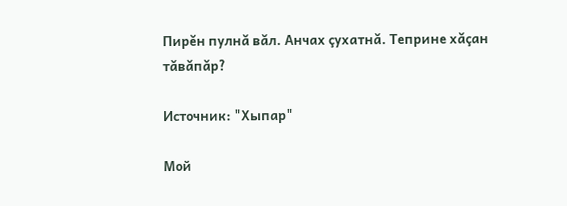Пирĕн пулнă вăл. Анчах çухатнă. Теприне хăçан тăвăпăр?

Источник: "Хыпар"

Мой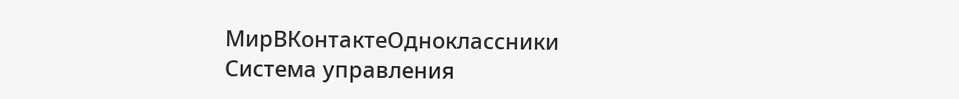МирВКонтактеОдноклассники
Система управления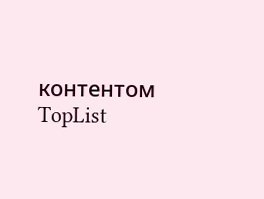контентом
TopList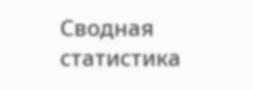Сводная статистика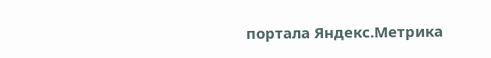портала Яндекс.Метрика